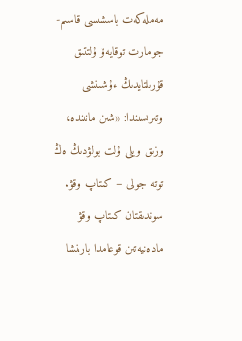مەملەكەت باسشىسى قاسىم-جومارت توقايەۆ ۇلتتىق قۇرىلتايدىڭ ءۇشىنشى وتىرىسىندا: «شىن مانىندە، وزىق ويلى ۇلت بولۋدىڭ ەڭ توتە جولى – كىتاپ وقۋ. سوندىقتان كىتاپ وقۋ مادەنيەتىن قوعامدا بارىنشا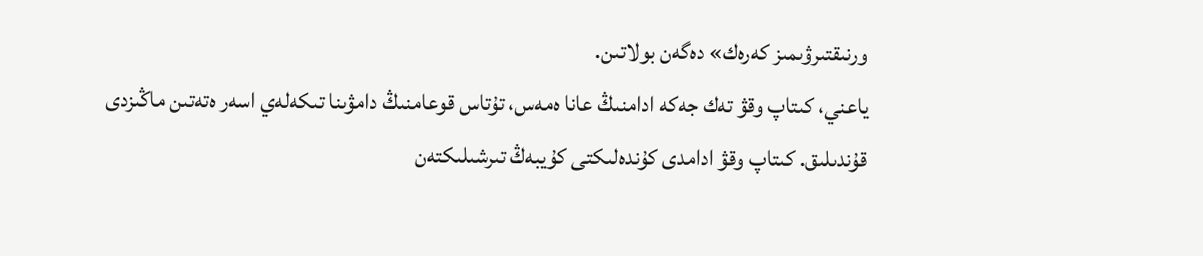ورنىقتىرۋىمىز كەرەك» دەگەن بولاتىن.
ياعني، كىتاپ وقۋ تەك جەكە ادامنىڭ عانا ەمەس، تۇتاس قوعامنىڭ دامۋىنا تىكەلەي اسەر ەتەتىن ماڭىزدى قۇندىلىق. كىتاپ وقۋ ادامدى كۇندەلىكتى كۇيبەڭ تىرشىلىكتەن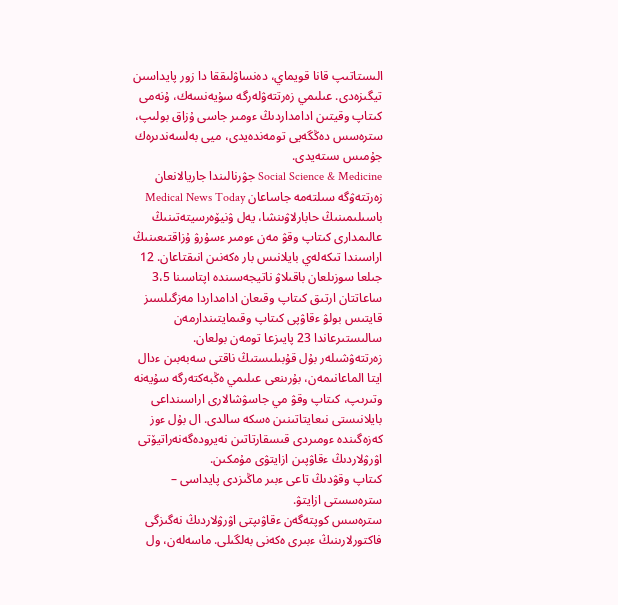الىستاتىپ قانا قويماي، دەنساۋلىققا دا زور پايداسىن تيگىزەدى. عىلىمي زەرتتەۋلەرگە سۇيەنسەك، ۇنەمى كىتاپ وقيتىن ادامداردىڭ ءومىر جاسى ۇزاق بولىپ، سترەسس دەڭگەيى تومەندەيدى، ميى بەلسەندىرەك جۇمىس ىستەيدى.
Social Science & Medicine جۋرنالىندا جاريالانعان زەرتتەۋگە سىلتەمە جاساعان Medical News Today باسىلىمىنىڭ حابارلاۋىنشا، يەل ۋنيۆەرسيتەتىنىڭ عالىمدارى كىتاپ وقۋ مەن ءومىر ءسۇرۋ ۇزاقتىعىنىڭ اراسىندا تىكەلەي بايلانىس بار ەكەنىن انىقتاعان. 12 جىلعا سوزىلعان باقىلاۋ ناتيجەسىندە اپتاسىنا 3،5 ساعاتتان ارتىق كىتاپ وقىعان ادامداردا مەزگىلسىز قايتىس بولۋ ءقاۋپى كىتاپ وقىمايتىندارمەن سالىستىرعاندا 23 پايىزعا تومەن بولعان.
زەرتتەۋشىلەر بۇل قۇبىلىستىڭ ناقتى سەبەبىن ءدال ايتا الماعانىمەن، بۇرىنعى عىلىمي ەڭبەكتەرگە سۇيەنە وتىرىپ، كىتاپ وقۋ مي جاسۋشالارى اراسىنداعى بايلانىستى نىعايتاتىنىن ەسكە سالدى. ال بۇل ءوز كەزەگىندە ءومىردى قىسقارتاتىن نەيرودەگەنەراتيۆتى اۋرۋلاردىڭ ءقاۋپىن ازايتۋى مۇمكىن.
كىتاپ وقۋدىڭ تاعى ءبىر ماڭىزدى پايداسى – سترەسستى ازايتۋ.
سترەسس كوپتەگەن ءقاۋىپتى اۋرۋلاردىڭ نەگىزگى فاكتورلارىنىڭ ءبىرى ەكەنى بەلگىلى. ماسەلەن، ول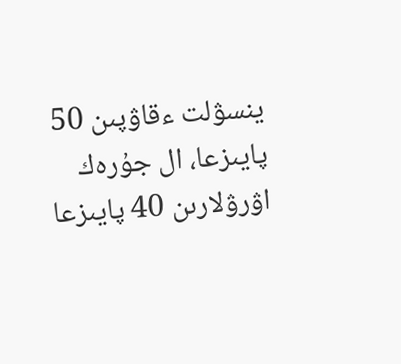ينسۋلت ءقاۋپىن 50 پايىزعا، ال جۇرەك اۋرۋلارىن 40 پايىزعا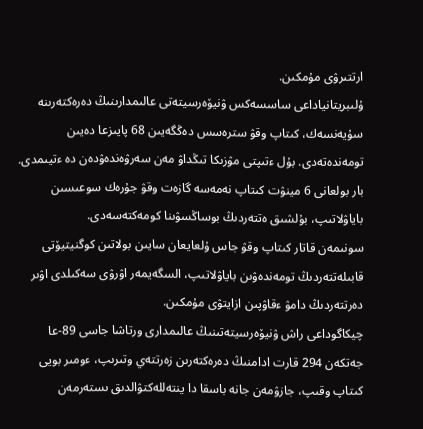ارتتىرۋى مۇمكىن.
ۇلىبريتانياداعى ساسسەكس ۋنيۆەرسيتەتى عالىمدارىنىڭ دەرەكتەرىنە سۇيەنسەك، كىتاپ وقۋ سترەسس دەڭگەيىن 68 پايىزعا دەيىن تومەندەتەدى. بۇل ءتىپتى مۋزىكا تىڭداۋ مەن سەرۋەندەۋدەن دە ءتيىمدى. بار بولعانى 6 مينۋت كىتاپ نەمەسە گازەت وقۋ جۇرەك سوعىسىن باياۋلاتىپ، بۇلشىق ەتتەردىڭ بوساڭسۋىنا كومەكتەسەدى.
سونىمەن قاتار كىتاپ وقۋ جاس ۇلعايعان سايىن بولاتىن كوگنيتيۆتى قابىلەتتەردىڭ تومەندەۋىن باياۋلاتىپ، السگەيمەر اۋرۋى سەكىلدى اۋىر دەرتتەردىڭ دامۋ ءقاۋپىن ازايتۋى مۇمكىن.
چيكاگوداعى راش ۋنيۆەرسيتەتىنىڭ عالىمدارى ورتاشا جاسى 89-عا جەتكەن 294 قارت ادامنىڭ دەرەكتەرىن زەرتتەي وتىرىپ، ءومىر بويى كىتاپ وقىپ، جازۋمەن جانە باسقا دا ينتەللەكتۋالدىق ىستەرمەن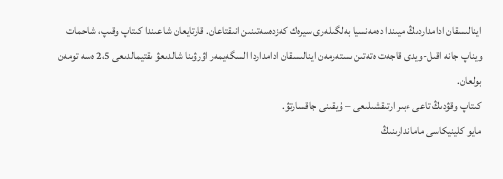اينالىسقان ادامداردىڭ ميىندا دەمەنسيا بەلگىلەرى سيرەك كەزدەسەتىنىن انىقتاعان. قارتايعان شاعىندا كىتاپ وقىپ، شاحمات ويناپ جانە اقىل-ويدى قاجەت ەتەتىن ىستەرمەن اينالىسقان ادامداردا السگەيمەر اۋرۋىنا شالدىعۋ ىقتيمالدىعى 2،5 ەسە تومەن بولعان.
كىتاپ وقۋدىڭ تاعى ءبىر ارتىقشىلىعى – ۇيقىنى جاقسارتۋ.
مايو كلينيكاسى ماماندارىنىڭ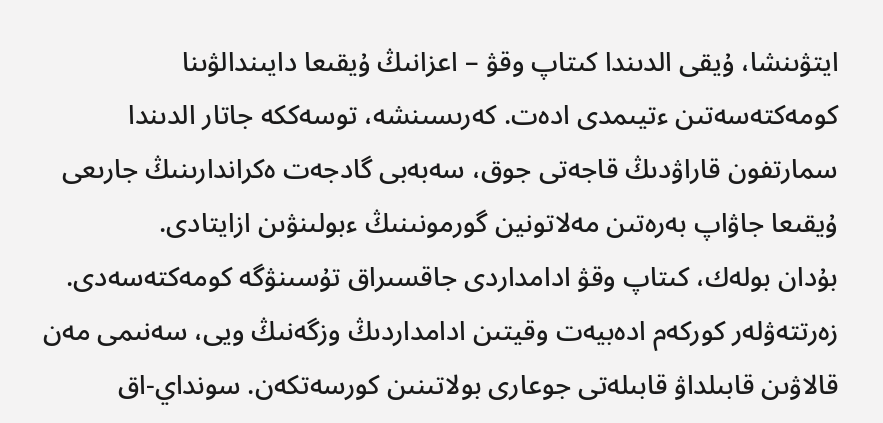ايتۋىنشا، ۇيقى الدىندا كىتاپ وقۋ – اعزانىڭ ۇيقىعا دايىندالۋىنا كومەكتەسەتىن ءتيىمدى ادەت. كەرىسىنشە، توسەككە جاتار الدىندا سمارتفون قاراۋدىڭ قاجەتى جوق، سەبەبى گادجەت ەكراندارىنىڭ جارىعى ۇيقىعا جاۋاپ بەرەتىن مەلاتونين گورمونىنىڭ ءبولىنۋىن ازايتادى.
بۇدان بولەك، كىتاپ وقۋ ادامداردى جاقسىراق تۇسىنۋگە كومەكتەسەدى. زەرتتەۋلەر كوركەم ادەبيەت وقيتىن ادامداردىڭ وزگەنىڭ ويى، سەنىمى مەن قالاۋىن قابىلداۋ قابىلەتى جوعارى بولاتىنىن كورسەتكەن. سونداي-اق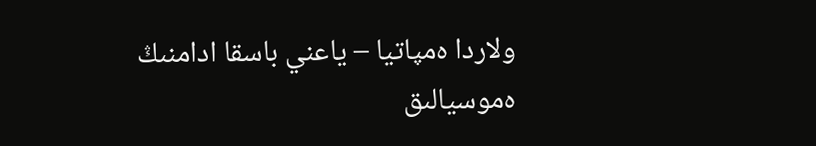ولاردا ەمپاتيا – ياعني باسقا ادامنىڭ ەموسيالىق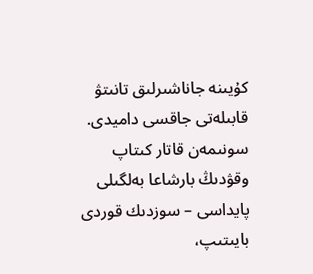كۇيىنە جاناشىرلىق تانىتۋ قابىلەتى جاقسى داميدى.
سونىمەن قاتار كىتاپ وقۋدىڭ بارشاعا بەلگىلى پايداسى – سوزدىك قوردى بايىتىپ،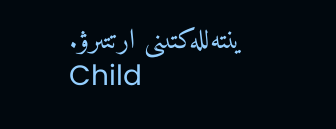ينتەللەكتىنى ارتتىرۋ.
Child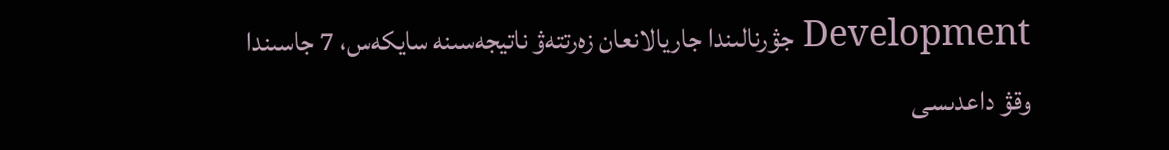Development جۋرنالىندا جاريالانعان زەرتتەۋ ناتيجەسىنە سايكەس، 7 جاسىندا وقۋ داعدىسى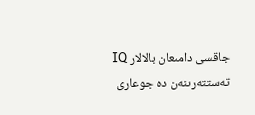جاقسى دامىعان بالالار IQ تەستتەرىنەن دە جوعارى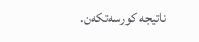ناتيجە كورسەتكەن.